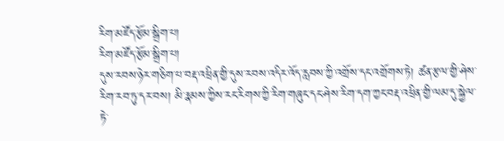རིག་མཛོད་རྩོམ་སྒྲིག་པ།
རིག་མཛོད་རྩོམ་སྒྲིག་པ།
དུས་རབས་ཉེར་གཅིག་པ་བརྡ་འཕྲིན་གྱི་དུས་རབས་འདིར་འོད་རླབས་ཀྱི་འགྲོས་དང་འགྲོགས་ཏེ། ཚན་རྩལ་གྱི་ཤེས་རིག་རབ་ཏུ་དར་བས། མི་རྣམས་ཀྱིས་རང་རིགས་ཀྱི་རིག་གཞུང་དང་ཤེས་རིག་དག་ཀྱང་བརྡ་འཕྲིན་གྱི་ལམ་དུ་སྐྱེལ་ཏེ་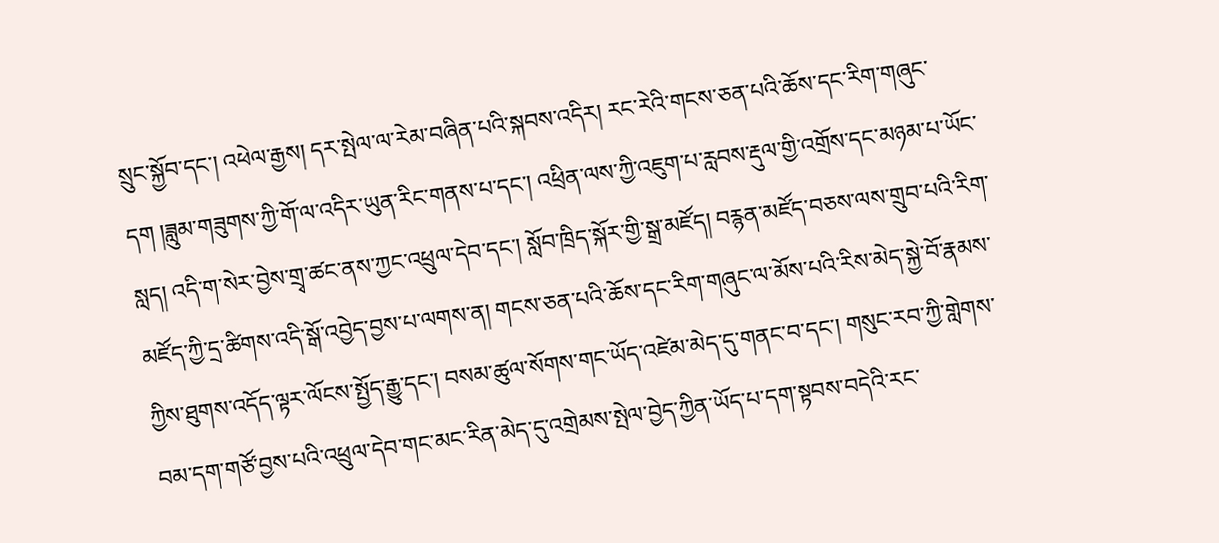སྲུང་སྐྱོབ་དང་། འཕེལ་རྒྱས། དར་སྤེལ་ལ་རེམ་བཞིན་པའི་སྐབས་འདིར། རང་རེའི་གངས་ཅན་པའི་ཆོས་དང་རིག་གཞུང་དག །ཟླུམ་གཟུགས་ཀྱི་གོ་ལ་འདིར་ཡུན་རིང་གནས་པ་དང་། འཕྲིན་ལས་ཀྱི་འཇུག་པ་རླབས་རྡུལ་གྱི་འགྲོས་དང་མཉམ་པ་ཡོང་སླད། འདི་ག་སེར་བྱེས་གྲྭ་ཚང་ནས་ཀྱང་འཕྲུལ་དེབ་དང་། སློབ་ཁྲིད་སྐོར་གྱི་སྒྲ་མཛོད། བརྙན་མཛོད་བཅས་ལས་གྲུབ་པའི་རིག་མཛོད་ཀྱི་དྲ་ཚིགས་འདི་སྒོ་འབྱེད་བྱས་པ་ལགས་ན། གངས་ཅན་པའི་ཆོས་དང་རིག་གཞུང་ལ་མོས་པའི་རིས་མེད་སྐྱེ་བོ་རྣམས་ཀྱིས་ཐུགས་འདོད་ལྟར་ལོངས་སྤྱོད་རྒྱུ་དང་། བསམ་ཚུལ་སོགས་གང་ཡོད་འཛེམ་མེད་དུ་གནང་བ་དང་། གསུང་རབ་ཀྱི་གླེགས་བམ་དག་གཙོ་བྱས་པའི་འཕྲུལ་དེབ་གང་མང་རིན་མེད་དུ་འགྲེམས་སྤེལ་བྱེད་ཀྱིན་ཡོད་པ་དག་སྟབས་བདེའི་རང་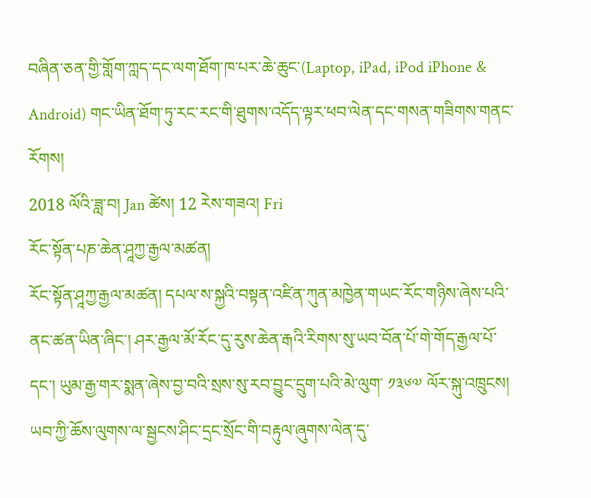བཞིན་ཅན་གྱི་གློག་ཀླད་དང་ལག་ཐོག་ཁ་པར་ཆེ་ཆུང་(Laptop, iPad, iPod iPhone & Android) གང་ཡིན་ཐོག་ཏུ་རང་རང་གི་ཐུགས་འདོད་ལྟར་ཕབ་ལེན་དང་གསན་གཟིགས་གནང་རོགས།
2018 ལོའི་ཟླ་བ། Jan ཚེས། 12 རེས་གཟའ། Fri
རོང་སྟོན་པཎ་ཆེན་ཤཱཀྱ་རྒྱལ་མཚན།
རོང་སྟོན་ཤཱཀྱ་རྒྱལ་མཚན། དཔལ་ས་སྐྱའི་བསྟན་འཛིན་ཀུན་མཁྱེན་གཡང་རོང་གཉིས་ཞེས་པའི་ནང་ཚན་ཡིན་ཞིང་། ཤར་རྒྱལ་མོ་རོང་དུ་རུས་ཆེན་རྒའི་རིགས་སུ་ཡབ་བོན་པོ་གེ་གོད་རྒྱལ་པོ་དང་། ཡུམ་རྒྱ་གར་སྨན་ཞེས་བྱ་བའི་སྲས་སུ་རབ་བྱུང་དྲུག་པའི་མེ་ལུག་ ༡༣༦༧ ལོར་སྐུ་འཁྲུངས། ཡབ་ཀྱི་ཆོས་ལུགས་ལ་སྦྱངས་ཤིང་དྲང་སྲོང་གི་བརྟུལ་ཞུགས་ལེན་དུ་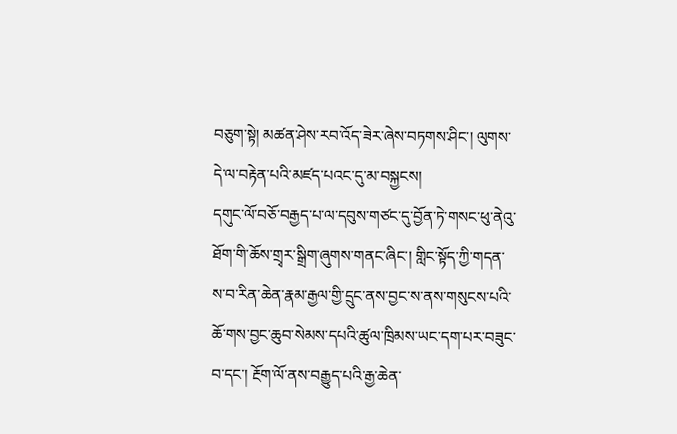བཅུག་སྟེ། མཚན་ཤེས་རབ་འོད་ཟེར་ཞེས་བཏགས་ཤིང་། ལུགས་དེ་ལ་བརྟེན་པའི་མཛད་པའང་དུ་མ་བསྐྱངས།
དགུང་ལོ་བཅོ་བརྒྱད་པ་ལ་དབུས་གཙང་དུ་བྱོན་ཏེ་གསང་ཕུ་ནེའུ་ཐོག་གི་ཆོས་གྲྭར་སྒྲིག་ཞུགས་གནང་ཞིང་། གླིང་སྟོད་ཀྱི་གདན་ས་བ་རིན་ཆེན་རྣམ་རྒྱལ་གྱི་དྲུང་ནས་བྱང་ས་ནས་གསུངས་པའི་ཆོ་གས་བྱང་ཆུབ་སེམས་དཔའི་ཚུལ་ཁྲིམས་ཡང་དག་པར་བཟུང་བ་དང་། རྔོག་ལོ་ནས་བརྒྱུད་པའི་རྒྱ་ཆེན་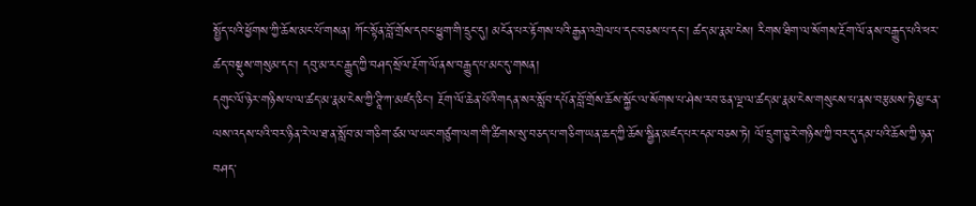སྤྱོད་པའི་ཕྱོགས་ཀྱི་ཆོས་མང་པོ་གསན། ཀོང་སྟོན་བློ་གྲོས་དབང་ཕྱུག་གི་དྲུང་དུ། མངོན་པར་རྟོགས་པའི་རྒྱན་འགྲེལ་པ་དང་བཅས་པ་དང་། ཚད་མ་རྣམ་ངེས། རིགས་ཐིག་ལ་སོགས་རྔོག་ལོ་ནས་བརྒྱུད་པའི་ཕར་ཚད་བསྡུས་གསུམ་དང་། དབུ་མ་རང་རྒྱུད་ཀྱི་བཤད་སྲོལ་རྔོག་ལོ་ནས་བརྒྱུད་པ་མང་དུ་གསན།
དགུང་ལོ་ཉེར་གཉིས་པ་ལ་ཚད་མ་རྣམ་ངེས་ཀྱི་ཊཱི་ཀ་མཛད་ཅིང་། རྔོག་ལོ་ཆེན་པོའི་གདན་སར་སློབ་དཔོན་བློ་གྲོས་ཆོས་སྐྱོང་ལ་སོགས་པ་ཤེས་རབ་ཅན་ལྔ་ལ་ཚད་མ་རྣམ་ངེས་གསུངས་པ་ནས་བརྩམས་ཏེ་མྱ་ངན་ལས་འདས་པའི་བར་ཉིན་རེ་ལ་ཐ་ན་སློབ་མ་གཅིག་ཙམ་ལ་ཡང་གཙུག་ལག་གི་ཚིགས་སུ་བཅད་པ་གཅིག་ཡན་ཆད་ཀྱི་ཆོས་སྦྱིན་མཛད་པར་དམ་བཅས་ཏེ། ལོ་དྲུག་ཅུ་རེ་གཉིས་ཀྱི་བར་དུ་དམ་པའི་ཆོས་ཀྱི་ཉན་བཤད་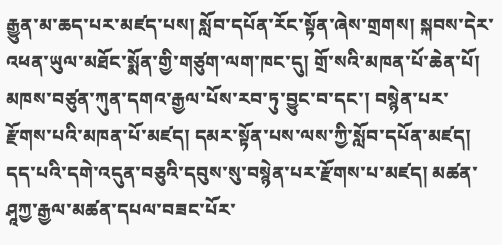རྒྱུན་མ་ཆད་པར་མཛད་པས། སློབ་དཔོན་རོང་སྟོན་ཞེས་གྲགས། སྐབས་དེར་འཕན་ཡུལ་མཐོང་སྨོན་གྱི་གཙུག་ལག་ཁང་དུ། གྲོ་སའི་མཁན་པོ་ཆེན་པོ། མཁས་བཙུན་ཀུན་དགའ་རྒྱལ་པོས་རབ་ཏུ་བྱུང་བ་དང་། བསྙེན་པར་རྫོགས་པའི་མཁན་པོ་མཛད། དམར་སྟོན་པས་ལས་ཀྱི་སློབ་དཔོན་མཛད། དད་པའི་དགེ་འདུན་བཅུའི་དབུས་སུ་བསྙེན་པར་རྫོགས་པ་མཛད། མཚན་ཤཱཀྱ་རྒྱལ་མཚན་དཔལ་བཟང་པོར་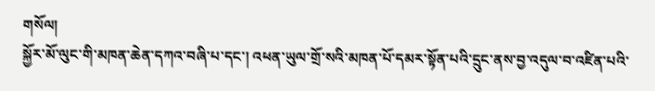གསོལ།
སྐྱོར་མོ་ལུང་གི་མཁན་ཆེན་དཀའ་བཞི་པ་དང་། འཕན་ཡུལ་གྲོ་སའི་མཁན་པོ་དམར་སྟོན་པའི་དྲུང་ནས་བྱ་འདུལ་བ་འཛིན་པའི་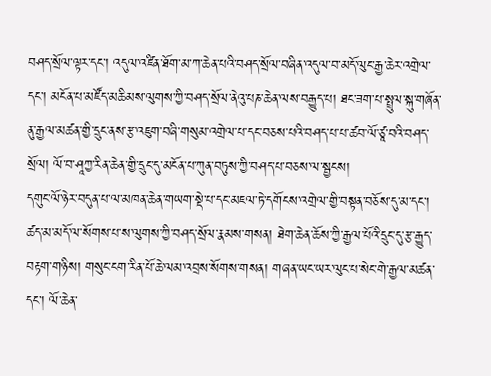བཤད་སྲོལ་ལྟར་དང་། འདུལ་འཛིན་ཐོག་མ་ཀ་ཆེན་པའི་བཤད་སྲོལ་བཞིན་འདུལ་བ་མདོ་ལུང་རྒྱ་ཆེར་འགྲེལ་དང་། མངོན་པ་མཛོད་མཆིམས་ལུགས་ཀྱི་བཤད་སྲོལ་ནེའུ་པཎ་ཆེན་ལས་བརྒྱུད་པ། ཐང་ཟག་པ་སྤྲུལ་སྐུ་གཞོན་ནུ་རྒྱལ་མཚན་གྱི་དྲུང་ནས་རྩ་འཇུག་བཞི་གསུམ་འགྲེལ་པ་དང་བཅས་པའི་བཤད་པ་པ་ཚབ་ལོ་ཙཱ་བའི་བཤད་སྲོལ། ལོ་བ་ཤཱཀྱ་རིན་ཆེན་གྱི་དྲུང་དུ་མངོན་པ་ཀུན་བཏུས་ཀྱི་བཤད་པ་བཅས་ལ་སྦྱངས།
དགུང་ལོ་ཉེར་བདུན་པ་ལ་མཁན་ཆེན་གཡག་སྡེ་པ་དང་མཇལ་ཏེ་དགོངས་འགྲེལ་གྱི་བསྟན་བཅོས་དུ་མ་དང་། ཚད་མ་མདོ་ལ་སོགས་པ་ས་ལུགས་ཀྱི་བཤད་སྲོལ་རྣམས་གསན། ཐེག་ཆེན་ཆོས་ཀྱི་རྒྱལ་པོའི་དྲུང་དུ་རྩ་རྒྱུད་བརྟག་གཉིས། གསུང་ངག་རིན་པོ་ཆེ་ལམ་འབྲས་སོགས་གསན། གཞན་ཡང་ཡར་ལུང་པ་སེང་གེ་རྒྱལ་མཚན་དང་། ལོ་ཆེན་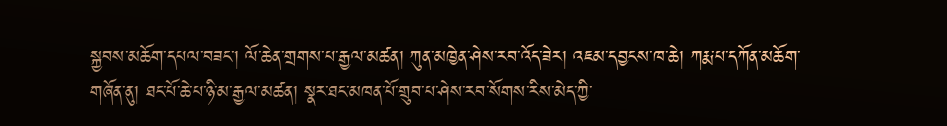སྐྱབས་མཆོག་དཔལ་བཟང་། ལོ་ཆེན་གྲགས་པ་རྒྱལ་མཚན། ཀུན་མཁྱེན་ཤེས་རབ་འོད་ཟེར། འཇམ་དབྱངས་ཁ་ཆེ། ཀརྨ་པ་དཀོན་མཆོག་གཞོན་ནུ། ཐང་པོ་ཆེ་པ་ཉི་མ་རྒྱལ་མཚན། སྣར་ཐང་མཁན་པོ་གྲུབ་པ་ཤེས་རབ་སོགས་རིས་མེད་ཀྱི་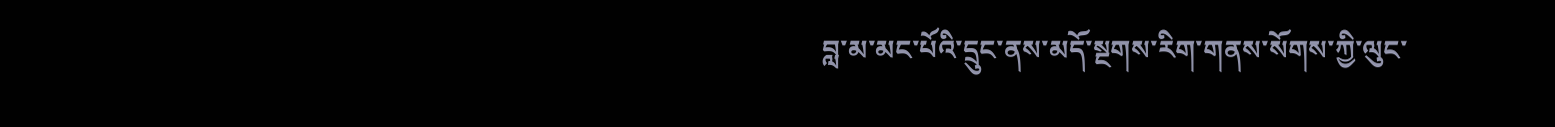བླ་མ་མང་པོའི་དྲུང་ནས་མདོ་སྔགས་རིག་གནས་སོགས་ཀྱི་ལུང་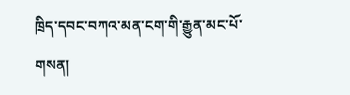ཁྲིད་དབང་བཀའ་མན་ངག་གི་རྒྱུན་མང་པོ་གསན།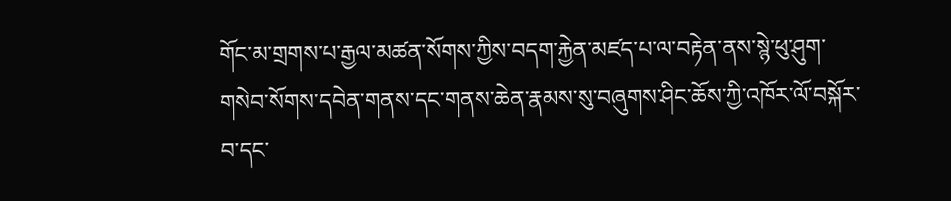གོང་མ་གྲགས་པ་རྒྱལ་མཚན་སོགས་ཀྱིས་བདག་རྐྱེན་མཛད་པ་ལ་བརྟེན་ནས་སྙེ་ཕུ་ཤུག་གསེབ་སོགས་དབེན་གནས་དང་གནས་ཆེན་རྣམས་སུ་བཞུགས་ཤིང་ཆོས་ཀྱི་འཁོར་ལོ་བསྐོར་བ་དང་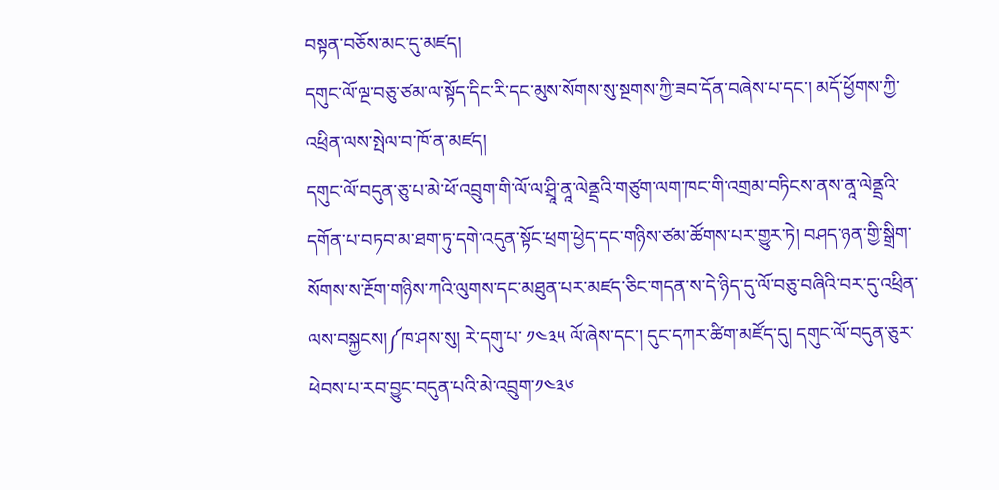བསྟན་བཅོས་མང་དུ་མཛད།
དགུང་ལོ་ལྔ་བཅུ་ཙམ་ལ་སྟོད་དིང་རི་དང་མུས་སོགས་སུ་སྔགས་ཀྱི་ཟབ་དོན་བཞེས་པ་དང་། མདོ་ཕྱོགས་ཀྱི་འཕྲིན་ལས་སྤེལ་བ་ཁོ་ན་མཛད།
དགུང་ལོ་བདུན་ཅུ་པ་མེ་ཕོ་འབྲུག་གི་ལོ་ལ་ཤྲཱི་ནཱ་ལེནྡྲའི་གཙུག་ལག་ཁང་གི་འགྲམ་བཏིངས་ནས་ནཱ་ལེནྡྲའི་དགོན་པ་བཏབ་མ་ཐག་ཏུ་དགེ་འདུན་སྟོང་ཕྲག་ཕྱེད་དང་གཉིས་ཙམ་ཚོགས་པར་གྱུར་ཏེ། བཤད་ཉན་གྱི་སྒྲིག་སོགས་ས་རྔོག་གཉིས་ཀའི་ལུགས་དང་མཐུན་པར་མཛད་ཅིང་གདན་ས་དེ་ཉིད་དུ་ལོ་བཅུ་བཞིའི་བར་དུ་འཕྲིན་ལས་བསྐྱངས།༼ཁ་ཤས་སུ། རེ་དགུ་པ་ ༡༤༣༥ ལོ་ཞེས་དང་། དུང་དཀར་ཚིག་མཛོད་དུ། དགུང་ལོ་བདུན་ཅུར་ཕེབས་པ་རབ་བྱུང་བདུན་པའི་མེ་འབྲུག་༡༤༣༦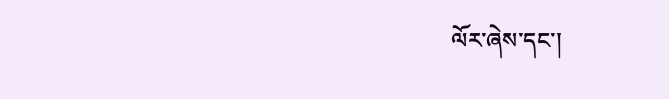ལོར་ཞེས་དང་།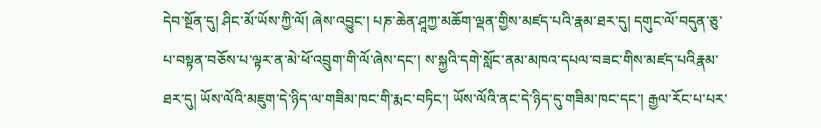དེབ་སྔོན་དུ། ཤིང་མོ་ཡོས་ཀྱི་ལོ། ཞེས་འབྱུང་། པཎ་ཆེན་ཤཱཀྱ་མཆོག་ལྡན་གྱིས་མཛད་པའི་རྣམ་ཐར་དུ། དགུང་ལོ་བདུན་ཅུ་པ་བསྟན་བཅོས་པ་ལྟར་ན་མེ་ཕོ་འབྲུག་གི་ལོ་ཞེས་དང་། ས་སྐྱའི་དགེ་སློང་ནམ་མཁའ་དཔལ་བཟང་གིས་མཛད་པའིརྣམ་ཐར་དུ། ཡོས་ལོའི་མཇུག་དེ་ཉིད་ལ་གཟིམ་ཁང་གི་རྨང་བཏིང་། ཡོས་ལོའི་ནང་དེ་ཉིད་དུ་གཟིམ་ཁང་དང་། རྒྱལ་རོང་པ་པར་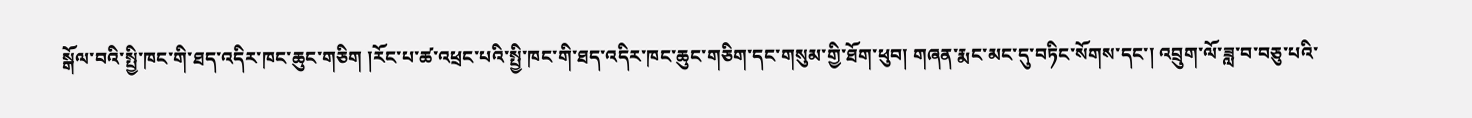སྒོལ་བའི་སྤྱི་ཁང་གི་ཐད་འདིར་ཁང་ཆུང་གཅིག །རོང་པ་ཚ་འཕྲང་པའི་སྤྱི་ཁང་གི་ཐད་འདིར་ཁང་ཆུང་གཅིག་དང་གསུམ་གྱི་ཐོག་ཕུབ། གཞན་རྨང་མང་དུ་བཏིང་སོགས་དང་། འབྲུག་ལོ་ཟླ་བ་བཅུ་པའི་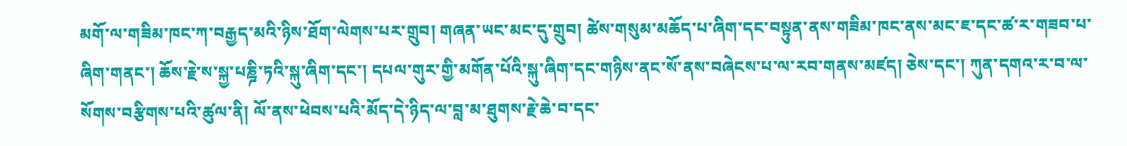མགོ་ལ་གཟིམ་ཁང་ཀ་བརྒྱད་མའི་ཉིས་ཐོག་ལེགས་པར་གྲུབ། གཞན་ཡང་མང་དུ་གྲུབ། ཚེས་གསུམ་མཆོད་པ་ཞིག་དང་བསྟུན་ནས་གཟིམ་ཁང་ནས་མང་ཇ་དང་ཚ་ར་གཟབ་པ་ཞིག་གནང་། ཆོས་རྗེ་ས་སྐྱ་པཎྜི་ཏའི་སྐུ་ཞིག་དང་། དཔལ་གུར་གྱི་མགོན་པོའི་སྐུ་ཞིག་དང་གཉིས་ནང་སོ་ནས་བཞེངས་པ་ལ་རབ་གནས་མཛད། ཅེས་དང་། ཀུན་དགའ་ར་བ་ལ་སོགས་བརྩིགས་པའི་ཚུལ་ནི། ལོ་ནས་ཕེབས་པའི་མོད་དེ་ཉིད་ལ་བླ་མ་ཐུགས་རྗེ་ཆེ་བ་དང་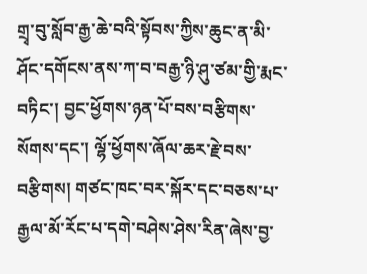གྲྭ་བུ་སློབ་རྒྱ་ཆེ་བའི་སྟོབས་ཀྱིས་ཆུང་ན་མི་ཤོང་དགོངས་ནས་ཀ་བ་བརྒྱ་ཉི་ཤུ་ཙམ་གྱི་རྨང་བཏིང་། བྱང་ཕྱོགས་ཉན་པོ་བས་བརྩིགས་སོགས་དང་། ལྷོ་ཕྱོགས་ཞོལ་ཆར་རྗེ་བས་བརྩིགས། གཙང་ཁང་བར་སྐོར་དང་བཅས་པ་རྒྱལ་མོ་རོང་པ་དགེ་བཤེས་ཤེས་རིན་ཞེས་བྱ་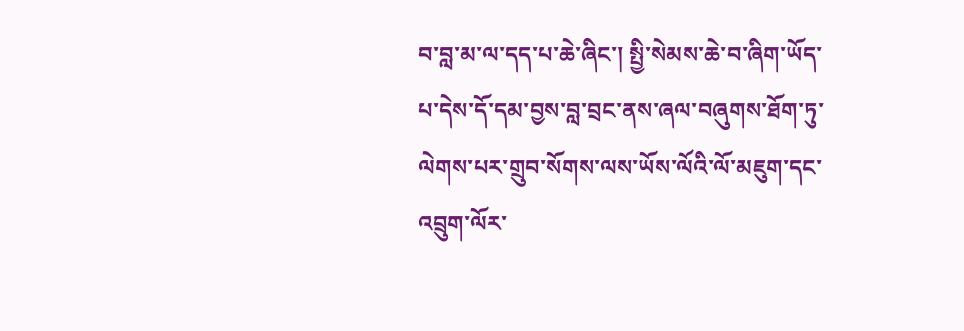བ་བླ་མ་ལ་དད་པ་ཆེ་ཞིང་། སྤྱི་སེམས་ཆེ་བ་ཞིག་ཡོད་པ་དེས་དོ་དམ་བྱས་བླ་བྲང་ནས་ཞལ་བཞུགས་ཐོག་ཏུ་ལེགས་པར་གྲུབ་སོགས་ལས་ཡོས་ལོའི་ལོ་མཇུག་དང་འབྲུག་ལོར་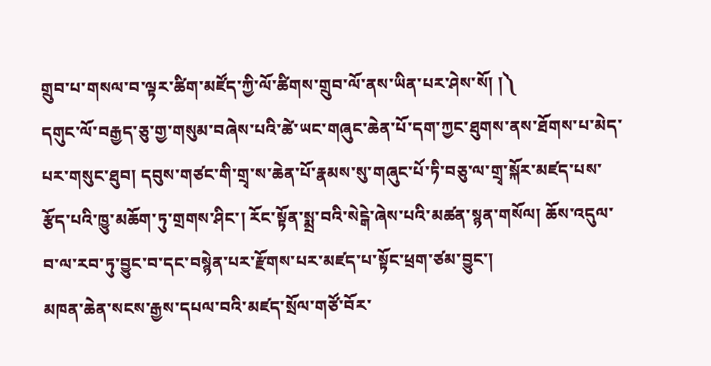གྲུབ་པ་གསལ་བ་ལྟར་ཚིག་མཛོད་ཀྱི་ལོ་ཚིགས་གྲུབ་ལོ་ནས་ཡིན་པར་ཤེས་སོ། །༽
དགུང་ལོ་བརྒྱད་ཅུ་གྱ་གསུམ་བཞེས་པའི་ཚེ་ཡང་གཞུང་ཆེན་པོ་དག་ཀྱང་ཐུགས་ནས་ཐོགས་པ་མེད་པར་གསུང་ཐུབ། དབུས་གཙང་གི་གྲྭ་ས་ཆེན་པོ་རྣམས་སུ་གཞུང་པོ་ཏི་བཅུ་ལ་གྲྭ་སྐོར་མཛད་པས་རྩོད་པའི་ཁྱུ་མཆོག་ཏུ་གྲགས་ཤིང་། རོང་སྟོན་སྨྲ་བའི་སེངྒེ་ཞེས་པའི་མཚན་སྙན་གསོལ། ཆོས་འདུལ་བ་ལ་རབ་ཏུ་བྱུང་བ་དང་བསྙེན་པར་རྫོགས་པར་མཛད་པ་སྟོང་ཕྲག་ཙམ་བྱུང་།
མཁན་ཆེན་སངས་རྒྱས་དཔལ་བའི་མཛད་སྲོལ་གཙོ་བོར་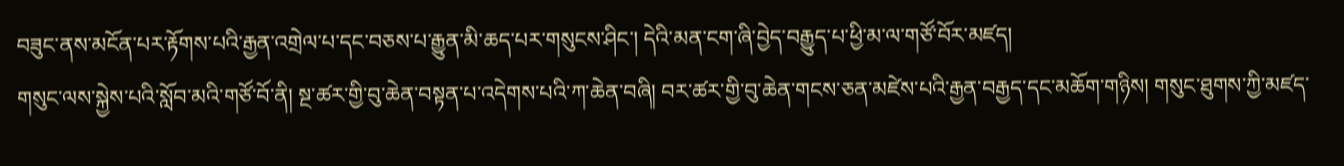བཟུང་ནས་མངོན་པར་རྟོགས་པའི་རྒྱན་འགྲེལ་པ་དང་བཅས་པ་རྒྱུན་མི་ཆད་པར་གསུངས་ཤིང་། དེའི་མན་ངག་ཞི་བྱེད་བརྒྱུད་པ་ཕྱི་མ་ལ་གཙོ་བོར་མཛད།
གསུང་ལས་སྐྱེས་པའི་སློབ་མའི་གཙོ་བོ་ནི། སྔ་ཚར་གྱི་བུ་ཆེན་བསྟན་པ་འདེགས་པའི་ཀ་ཆེན་བཞི། བར་ཚར་གྱི་བུ་ཆེན་གངས་ཅན་མཛེས་པའི་རྒྱན་བརྒྱད་དང་མཆོག་གཉིས། གསུང་ཐུགས་ཀྱི་མཛད་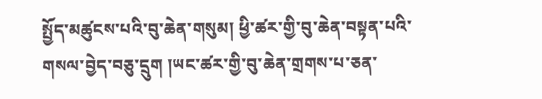སྤྱོད་མཚུངས་པའི་བུ་ཆེན་གསུམ། ཕྱི་ཚར་གྱི་བུ་ཆེན་བསྟན་པའི་གསལ་བྱེད་བཅུ་དྲུག །ཡང་ཚར་གྱི་བུ་ཆེན་གྲགས་པ་ཅན་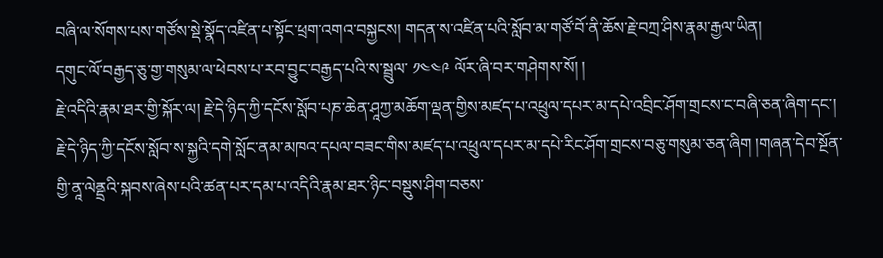བཞི་ལ་སོགས་པས་གཙོས་སྡེ་སྣོད་འཛིན་པ་སྟོང་ཕྲག་འགའ་བསྐྱངས། གདན་ས་འཛིན་པའི་སློབ་མ་གཙོ་བོ་ནི་ཆོས་རྗེ་བཀྲ་ཤིས་རྣམ་རྒྱལ་ཡིན།
དགུང་ལོ་བརྒྱད་ཅུ་གྱ་གསུམ་ལ་ཕེབས་པ་རབ་བྱུང་བརྒྱད་པའི་ས་སྦྲུལ་ ༡༤༤༩ ལོར་ཞི་བར་གཤེགས་སོ། །
རྗེ་འདིའི་རྣམ་ཐར་གྱི་སྐོར་ལ། རྗེ་དེ་ཉིད་ཀྱི་དངོས་སློབ་པཎ་ཆེན་ཤཱཀྱ་མཆོག་ལྡན་གྱིས་མཛད་པ་འཕྲུལ་དཔར་མ་དཔེ་འབྲིང་ཤོག་གྲངས་ང་བཞི་ཅན་ཞིག་དང་། རྗེ་དེ་ཉིད་ཀྱི་དངོས་སློབ་ས་སྐྱའི་དགེ་སློང་ནམ་མཁའ་དཔལ་བཟང་གིས་མཛད་པ་འཕྲུལ་དཔར་མ་དཔེ་རིང་ཤོག་གྲངས་བཅུ་གསུམ་ཅན་ཞིག །གཞན་དེབ་སྔོན་གྱི་ནཱ་ལེནྡྲའི་སྐབས་ཞེས་པའི་ཚན་པར་དམ་པ་འདིའི་རྣམ་ཐར་ཉིང་བསྡུས་ཤིག་བཅས་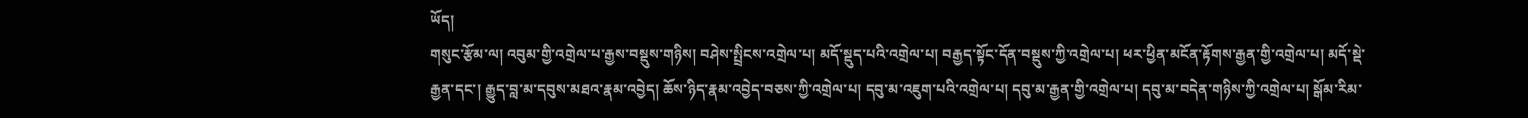ཡོད།
གསུང་རྩོམ་ལ། འབུམ་གྱི་འགྲེལ་པ་རྒྱས་བསྡུས་གཉིས། བཤེས་སྤྲིངས་འགྲེལ་པ། མདོ་སྡུད་པའི་འགྲེལ་པ། བརྒྱད་སྟོང་དོན་བསྡུས་ཀྱི་འགྲེལ་པ། ཕར་ཕྱིན་མངོན་རྟོགས་རྒྱན་གྱི་འགྲེལ་པ། མདོ་སྡེ་རྒྱན་དང་། རྒྱུད་བླ་མ་དབུས་མཐའ་རྣམ་འབྱེད། ཆོས་ཉིད་རྣམ་འབྱེད་བཅས་ཀྱི་འགྲེལ་པ། དབུ་མ་འཇུག་པའི་འགྲེལ་པ། དབུ་མ་རྒྱན་གྱི་འགྲེལ་པ། དབུ་མ་བདེན་གཉིས་ཀྱི་འགྲེལ་པ། སྒོམ་རིམ་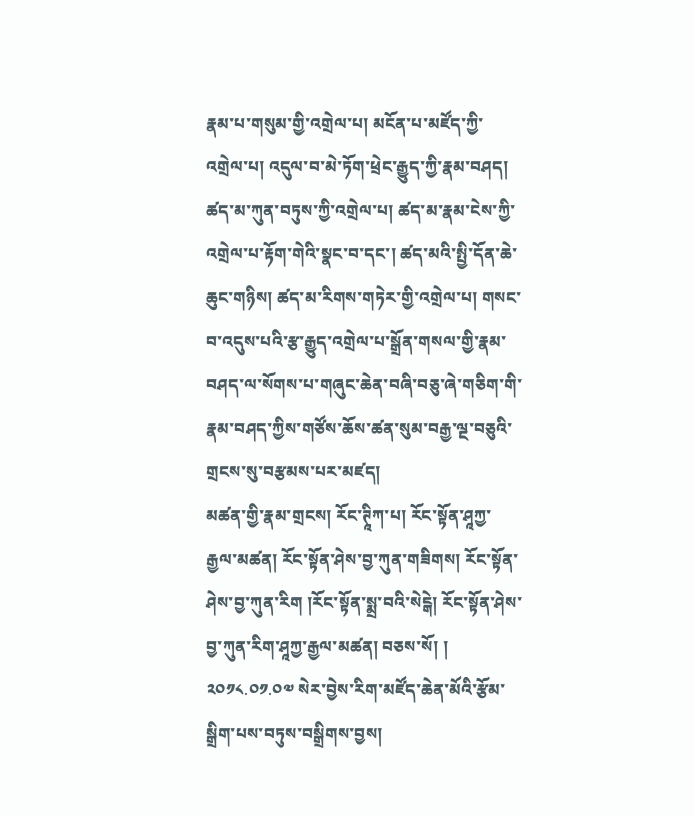རྣམ་པ་གསུམ་གྱི་འགྲེལ་པ། མངོན་པ་མཛོད་ཀྱི་འགྲེལ་པ། འདུལ་བ་མེ་ཏོག་ཕྲེང་རྒྱུད་ཀྱི་རྣམ་བཤད། ཚད་མ་ཀུན་བཏུས་ཀྱི་འགྲེལ་པ། ཚད་མ་རྣམ་ངེས་ཀྱི་འགྲེལ་པ་རྟོག་གེའི་སྣང་བ་དང་། ཚད་མའི་སྤྱི་དོན་ཆེ་ཆུང་གཉིས། ཚད་མ་རིགས་གཏེར་གྱི་འགྲེལ་པ། གསང་བ་འདུས་པའི་རྩ་རྒྱུད་འགྲེལ་པ་སྒྲོན་གསལ་གྱི་རྣམ་བཤད་ལ་སོགས་པ་གཞུང་ཆེན་བཞི་བཅུ་ཞེ་གཅིག་གི་རྣམ་བཤད་ཀྱིས་གཙོས་ཆོས་ཚན་སུམ་བརྒྱ་ལྔ་བཅུའི་གྲངས་སུ་བརྩམས་པར་མཛད།
མཚན་གྱི་རྣམ་གྲངས། རོང་ཊཱིཀ་པ། རོང་སྟོན་ཤཱཀྱ་རྒྱལ་མཚན། རོང་སྟོན་ཤེས་བྱ་ཀུན་གཟིགས། རོང་སྟོན་ཤེས་བྱ་ཀུན་རིག །རོང་སྟོན་སྨྲ་བའི་སེངྒེ། རོང་སྟོན་ཤེས་བྱ་ཀུན་རིག་ཤཱཀྱ་རྒྱལ་མཚན། བཅས་སོ། །
༢༠༡༨.༠༡.༠༧ སེར་བྱེས་རིག་མཛོད་ཆེན་མོའི་རྩོམ་སྒྲིག་པས་བཏུས་བསྒྲིགས་བྱས།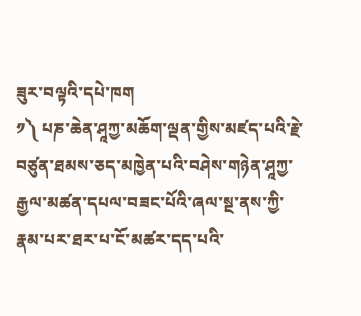ཟུར་བལྟའི་དཔེ་ཁག
༡༽ པཎ་ཆེན་ཤཱཀྱ་མཆོག་ལྡན་གྱིས་མཛད་པའི་རྗེ་བཙུན་ཐམས་ཅད་མཁྱེན་པའི་བཤེས་གཉེན་ཤཱཀྱ་རྒྱལ་མཚན་དཔལ་བཟང་པོའི་ཞལ་སྔ་ནས་ཀྱི་རྣམ་པར་ཐར་པ་ངོ་མཚར་དད་པའི་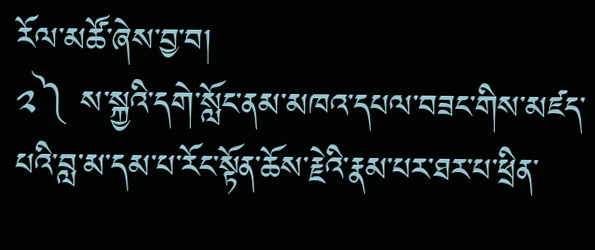རོལ་མཚོ་ཞེས་བྱ་བ།
༢༽ ས་སྐྱའི་དགེ་སློང་ནམ་མཁའ་དཔལ་བཟང་གིས་མཛད་པའི་བླ་མ་དམ་པ་རོང་སྟོན་ཆོས་རྗེའི་རྣམ་པར་ཐར་པ་ཕྲིན་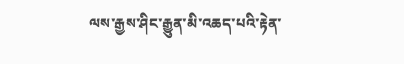ལས་རྒྱས་ཤིང་རྒྱུན་མི་འཆད་པའི་རྟེན་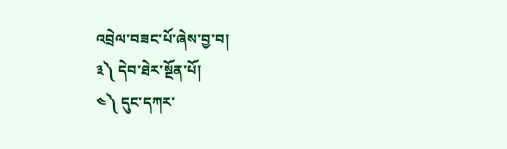འབྲེལ་བཟང་པོ་ཞེས་བྱ་བ།
༣༽ དེབ་ཐེར་སྔོན་པོ།
༤༽ དུང་དཀར་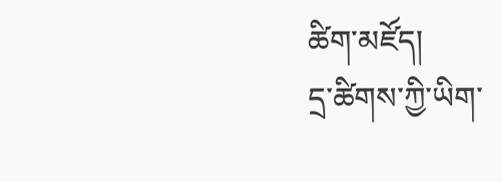ཚིག་མཛོད།
དྲ་ཚིགས་ཀྱི་ཡིག་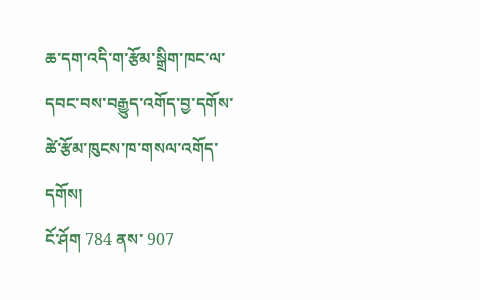ཆ་དག་འདི་ག་རྩོམ་སྒྲིག་ཁང་ལ་དབང་བས་བརྒྱུད་འགོད་བྱ་དགོས་ཚེ་རྩོམ་ཁུངས་ཁ་གསལ་འགོད་དགོས།
ངོ་ཤོག 784 ནས་ 907